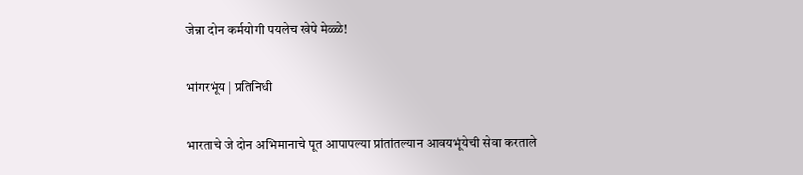जेन्ना दोन कर्मयोगी पयलेच खेपे मेळ्ळे!

भांगरभूंय | प्रतिनिधी

भारताचे जे दोन अभिमानाचे पूत आपापल्या प्रांतांतल्यान आवयभूंयेची सेवा करताले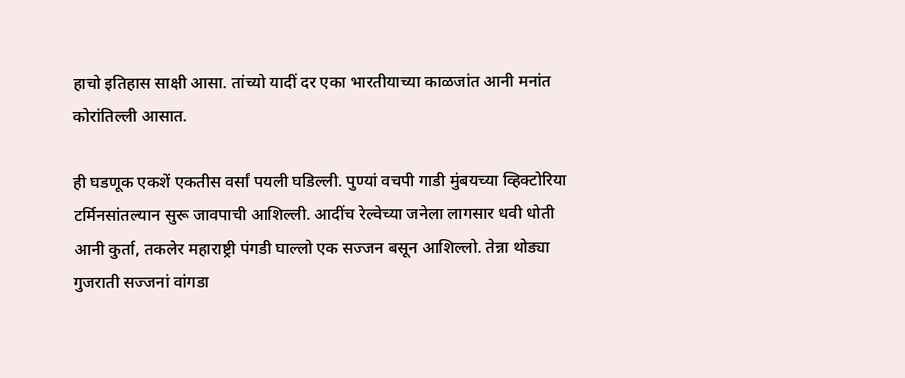हाचो इतिहास साक्षी आसा. तांच्यो यादीं दर एका भारतीयाच्या काळजांत आनी मनांत कोरांतिल्ली आसात.

ही घडणूक एकशें एकतीस वर्सां पयली घडिल्ली. पुण्यां वचपी गाडी मुंबयच्या व्हिक्टोरिया टर्मिनसांतल्यान सुरू जावपाची आशिल्ली. आदींच रेल्वेच्या जनेला लागसार धवी धोती आनी कुर्ता, तकलेर महाराष्ट्री पंगडी घाल्लो एक सज्जन बसून आशिल्लो. तेन्ना थोड्या गुजराती सज्जनां वांगडा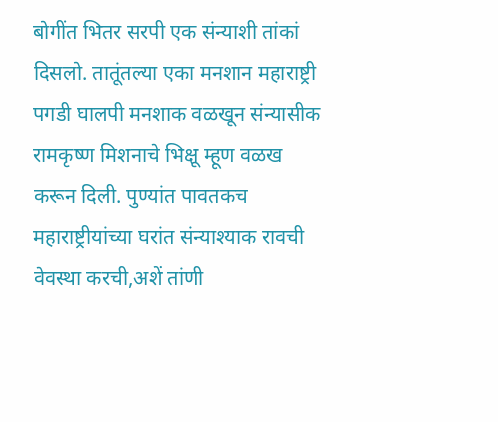बोगींत भितर सरपी एक संन्याशी तांकां दिसलो. तातूंतल्या एका मनशान महाराष्ट्री पगडी घालपी मनशाक वळखून संन्यासीक रामकृष्ण मिशनाचे भिक्षू म्हूण वळख करून दिली. पुण्यांत पावतकच महाराष्ट्रीयांच्या घरांत संन्याश्याक रावची वेवस्था करची,अशें तांणी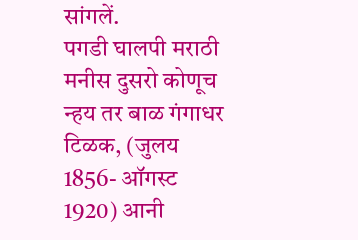सांगलें.
पगडी घालपी मराठी मनीस दुसरो कोणूच न्हय तर बाळ गंगाधर टिळक, (जुलय 1856- ऑगस्ट 1920) आनी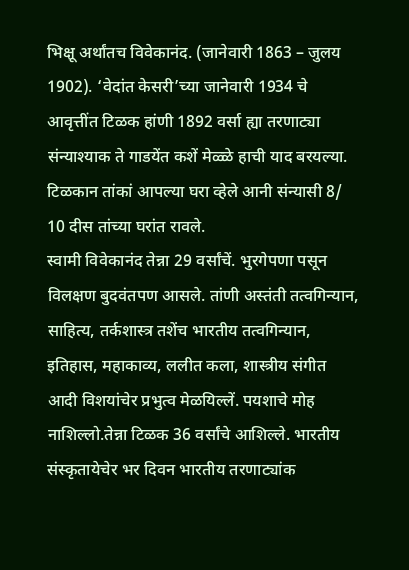भिक्षू अर्थांतच विवेकानंद. (जानेवारी 1863 – जुलय 1902). ‘वेदांत केसरी’च्या जानेवारी 1934 चे आवृत्तींत टिळक हांणी 1892 वर्सा ह्या तरणाट्या संन्याश्याक ते गाडयेंत कशें मेळ्ळे हाची याद बरयल्या. टिळकान तांकां आपल्या घरा व्हेले आनी संन्यासी 8/ 10 दीस तांच्या घरांत रावले.
स्वामी विवेकानंद तेन्ना 29 वर्सांचें. भुरगेपणा पसून विलक्षण बुदवंतपण आसले. तांणी अस्तंती तत्वगिन्यान, साहित्य, तर्कशास्त्र तशेंच भारतीय तत्वगिन्यान, इतिहास, महाकाव्य, ललीत कला, शास्त्रीय संगीत आदी विशयांचेर प्रभुत्व मेळयिल्लें. पयशाचे मोह नाशिल्लो.तेन्ना टिळक 36 वर्सांचे आशिल्ले. भारतीय संस्कृतायेचेर भर दिवन भारतीय तरणाट्यांक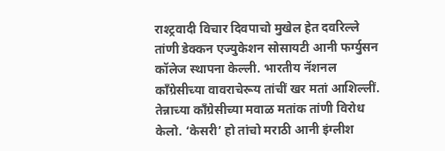राश्ट्रवादी विचार दिवपाचो मुखेल हेत दवरिल्ले तांणी डेक्कन एज्युकेशन सोसायटी आनी फर्ग्युसन कॉलेज स्थापना केल्ली. भारतीय नॅशनल काँग्रेसीच्या वावराचेरूय तांचीं खर मतां आशिल्लीं. तेन्नाच्या काँग्रेसीच्या मवाळ मतांक तांणी विरोध केलो. ‘केसरी’ हो तांचो मराठी आनी इंग्लीश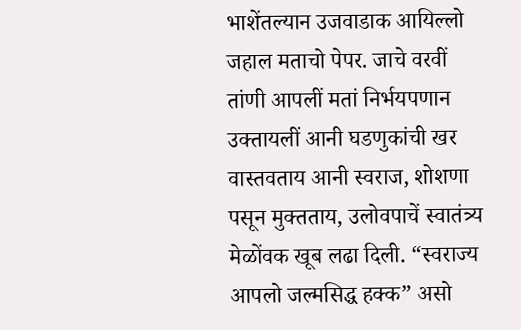भाशेंतल्यान उजवाडाक आयिल्लो जहाल मताचो पेपर. जाचे वरवीं तांणी आपलीं मतां निर्भयपणान उक्तायलीं आनी घडणुकांची खर वास्तवताय आनी स्वराज, शोशणा पसून मुक्तताय, उलोवपाचें स्वातंत्र्य मेळोंवक खूब लढा दिली. “स्वराज्य आपलो जल्मसिद्ध हक्क” असो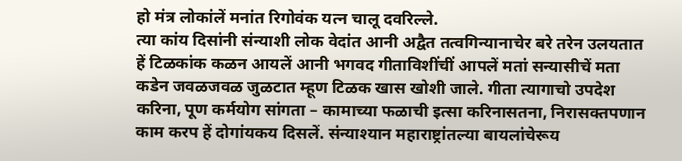हो मंत्र लोकांलें मनांत रिगोवंक यत्न चालू दवरिल्ले.
त्या कांय दिसांनी संन्याशी लोक वेदांत आनी अद्वैत तत्वगिन्यानाचेर बरे तरेन उलयतात हें टिळकांक कळन आयलें आनी भगवद गीताविशींचीं आपलें मतां सन्यासीचें मता कडेन जवळजवळ जुळटात म्हूण टिळक खास खोशी जाले. गीता त्यागाचो उपदेश करिना, पूण कर्मयोग सांगता – कामाच्या फळाची इत्सा करिनासतना, निरासक्तपणान काम करप हें दोगांयकय दिसलें. संन्याश्यान महाराष्ट्रांतल्या बायलांचेरूय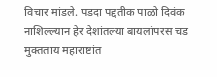विचार मांडले. पडदा पद्दतीक पाळो दिवंक नाशिल्ल्यान हेर देशांतल्या बायलांपरस चड मुक्तताय महाराष्टांत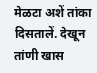मेळटा अशें तांका दिसतालें. देखून तांणी खास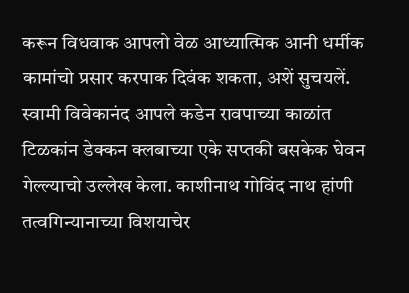करून विधवाक आपलो वेळ आध्यात्मिक आनी धर्मीक कामांचो प्रसार करपाक दिवंक शकता, अशें सुचयलें.
स्वामी विवेकानंद आपले कडेन रावपाच्या काळांत टिळकांन डेक्कन क्लबाच्या एके सप्तकी बसकेक घेवन गेल्ल्याचो उल्लेख केला. काशीनाथ गोविंद नाथ हांणी तत्वगिन्यानाच्या विशयाचेर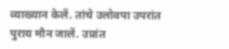व्याख्यान केलें. तांचे उलोवपा उपरांत पुराय मौन जालें. उप्रांत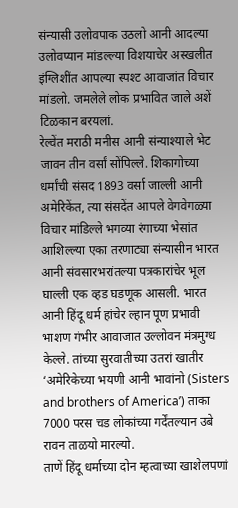संन्यासी उलोवपाक उठलो आनी आदल्या उलोवप्यान मांडल्ल्या विशयाचेर अस्खलीत इंग्लिशींत आपल्या स्पश्ट आवाजांत विचार मांडलो. जमलेले लोक प्रभावित जाले अशें टिळकान बरयलां.
रेल्वेंत मराठी मनीस आनी संन्याश्याले भेट जावन तीन वर्सां सोंपिल्ले. शिकागोच्या धर्मांची संसद 1893 वर्सा जाल्ली आनी अमेरिकेंत, त्या संसदेंत आपले वेगवेगळ्या विचार मांडिल्ले भगव्या रंगाच्या भेसांत आशिल्ल्या एका तरणाट्या संन्यासीन भारत आनी संवसारभरांतल्या पत्रकारांचेर भूल घाल्ली एक व्हड घडणूक आसली. भारत आनी हिंदू धर्म हांचेर ल्हान पूण प्रभावी भाशण गंभीर आवाजात उल्लोवन मंत्रमुग्ध केल्ले. तांच्या सुरवातीच्या उतरां खातीर ‘अमेरिकेच्या भयणी आनी भावांनो (Sisters and brothers of America’) ताका 7000 परस चड लोकांच्या गर्देंतल्यान उबे रावन ताळयो मारल्यो.
ताणें हिंदू धर्माच्या दोन म्हत्वाच्या खाशेलपणां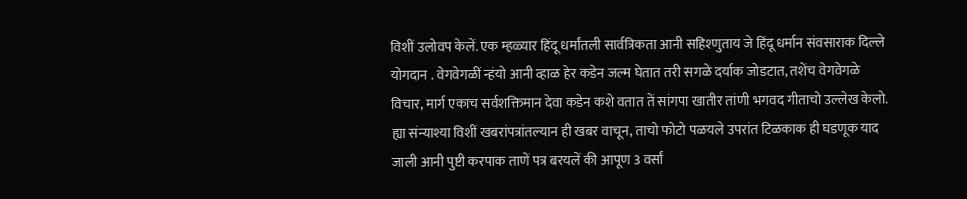विशीं उलोवप केलें. एक म्हळ्यार हिंदू धर्मांतली सार्वत्रिकता आनी सहिश्णुताय जे हिंदू धर्मान संवसाराक दिल्ले योगदान . वेगवेगळीं न्हंयो आनी व्हाळ हेर कडेन जल्म घेतात तरी सगळे दर्याक जोडटात, तशेंच वेगवेगळे विचार, मार्ग एकाच सर्वशक्तिमान देवा कडेन कशे वतात तें सांगपा खातीर तांणी भगवद गीताचो उल्लेख केलो.
ह्या संन्याश्या विशीं खबरांपत्रांतल्यान ही खबर वाचून, ताचो फोटो पळयले उपरांत टिळकाक ही घडणूक याद जाली आनी पुष्टी करपाक ताणें पत्र बरयलें की आपूण 3 वर्सां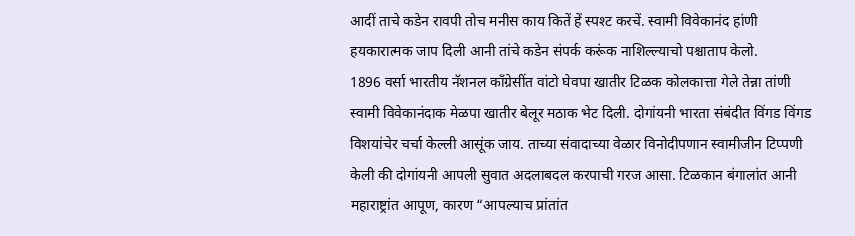आदीं ताचे कडेन रावपी तोच मनीस काय कितें हें स्पश्ट करचें. स्वामी विवेकानंद हांणी हयकारात्मक जाप दिली आनी तांचे कडेन संपर्क करूंक नाशिल्ल्याचो पश्चाताप केलो.
1896 वर्सा भारतीय नॅशनल काँग्रेसींत वांटो घेवपा खातीर टिळक कोलकात्ता गेले तेन्ना तांणी स्वामी विवेकानंदाक मेळपा खातीर बेलूर मठाक भेट दिली. दोगांयनी भारता संबंदीत विंगड विंगड विशयांचेर चर्चा केल्ली आसूंक जाय. ताच्या संवादाच्या वेळार विनोदीपणान स्वामीजीन टिप्पणी केली की दोगांयनी आपली सुवात अदलाबदल करपाची गरज आसा. टिळकान बंगालांत आनी महाराष्ट्रांत आपूण, कारण “आपल्याच प्रांतांत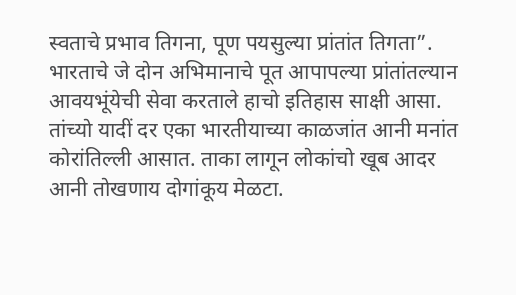स्वताचे प्रभाव तिगना, पूण पयसुल्या प्रांतांत तिगता”.
भारताचे जे दोन अभिमानाचे पूत आपापल्या प्रांतांतल्यान आवयभूंयेची सेवा करताले हाचो इतिहास साक्षी आसा. तांच्यो यादीं दर एका भारतीयाच्या काळजांत आनी मनांत कोरांतिल्ली आसात. ताका लागून लोकांचो खूब आदर आनी तोखणाय दोगांकूय मेळटा.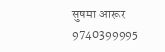सुषमा आरूर
9740399995